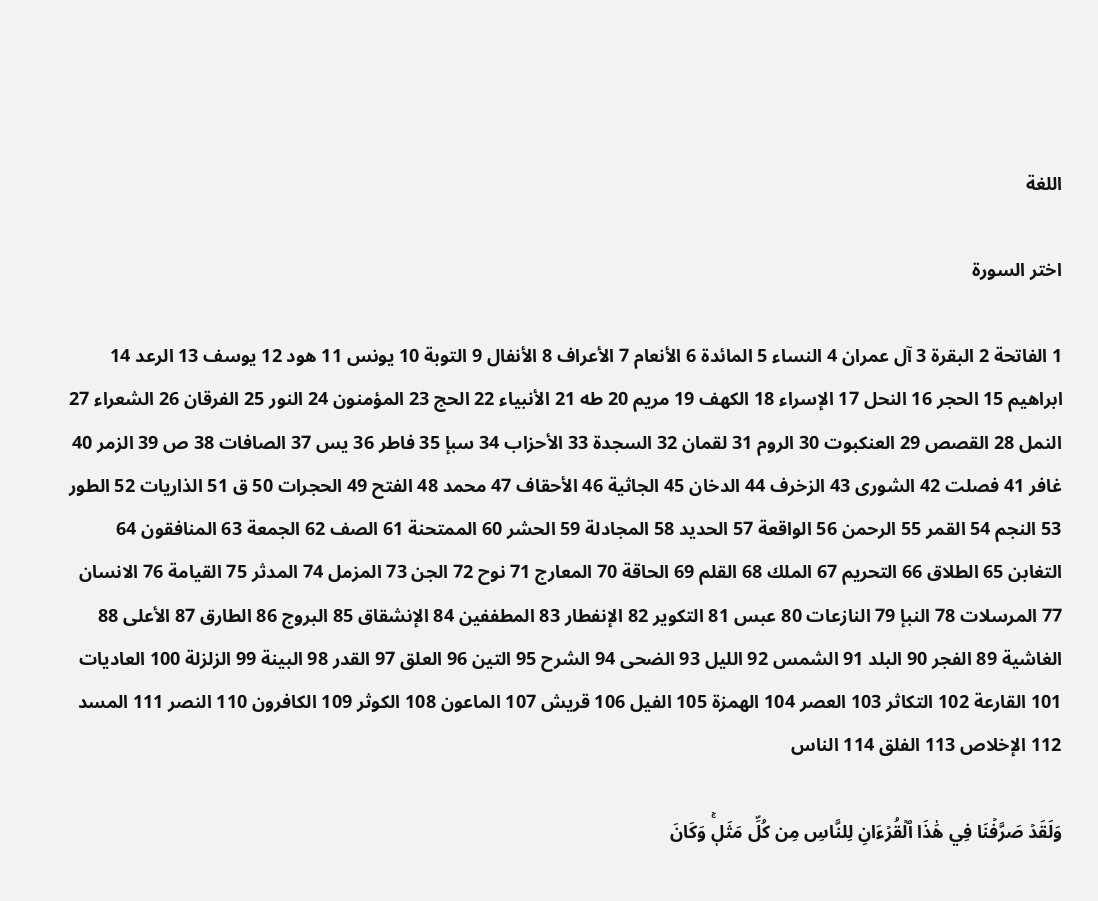اللغة

اختر السورة

1 الفاتحة 2 البقرة 3 آل عمران 4 النساء 5 المائدة 6 الأنعام 7 الأعراف 8 الأنفال 9 التوبة 10 يونس 11 هود 12 يوسف 13 الرعد 14 ابراهيم 15 الحجر 16 النحل 17 الإسراء 18 الكهف 19 مريم 20 طه 21 الأنبياء 22 الحج 23 المؤمنون 24 النور 25 الفرقان 26 الشعراء 27 النمل 28 القصص 29 العنكبوت 30 الروم 31 لقمان 32 السجدة 33 الأحزاب 34 سبإ 35 فاطر 36 يس 37 الصافات 38 ص 39 الزمر 40 غافر 41 فصلت 42 الشورى 43 الزخرف 44 الدخان 45 الجاثية 46 الأحقاف 47 محمد 48 الفتح 49 الحجرات 50 ق 51 الذاريات 52 الطور 53 النجم 54 القمر 55 الرحمن 56 الواقعة 57 الحديد 58 المجادلة 59 الحشر 60 الممتحنة 61 الصف 62 الجمعة 63 المنافقون 64 التغابن 65 الطلاق 66 التحريم 67 الملك 68 القلم 69 الحاقة 70 المعارج 71 نوح 72 الجن 73 المزمل 74 المدثر 75 القيامة 76 الانسان 77 المرسلات 78 النبإ 79 النازعات 80 عبس 81 التكوير 82 الإنفطار 83 المطففين 84 الإنشقاق 85 البروج 86 الطارق 87 الأعلى 88 الغاشية 89 الفجر 90 البلد 91 الشمس 92 الليل 93 الضحى 94 الشرح 95 التين 96 العلق 97 القدر 98 البينة 99 الزلزلة 100 العاديات 101 القارعة 102 التكاثر 103 العصر 104 الهمزة 105 الفيل 106 قريش 107 الماعون 108 الكوثر 109 الكافرون 110 النصر 111 المسد 112 الإخلاص 113 الفلق 114 الناس

وَلَقَدۡ صَرَّفۡنَا فِي هَٰذَا ٱلۡقُرۡءَانِ لِلنَّاسِ مِن كُلِّ مَثَلٖۚ وَكَانَ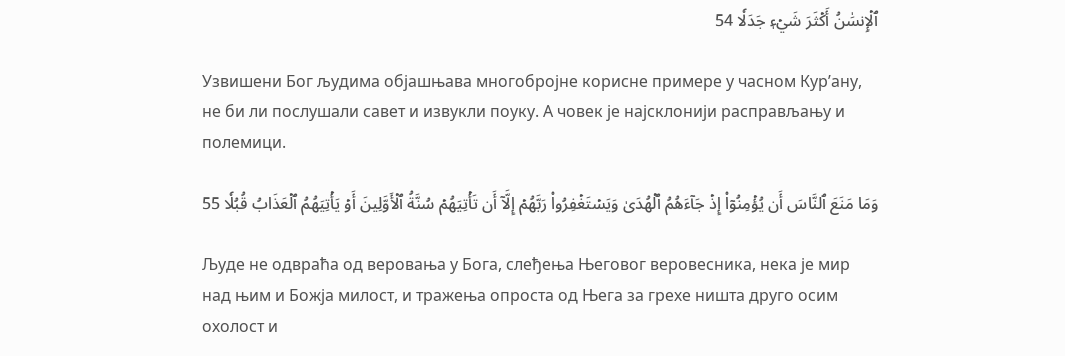ٱلۡإِنسَٰنُ أَكۡثَرَ شَيۡءٖ جَدَلٗا 54

Узвишени Бог људима објашњава многобројне корисне примере у часном Кур’ану, не би ли послушали савет и извукли поуку. А човек је најсклонији расправљању и полемици.

وَمَا مَنَعَ ٱلنَّاسَ أَن يُؤۡمِنُوٓاْ إِذۡ جَآءَهُمُ ٱلۡهُدَىٰ وَيَسۡتَغۡفِرُواْ رَبَّهُمۡ إِلَّآ أَن تَأۡتِيَهُمۡ سُنَّةُ ٱلۡأَوَّلِينَ أَوۡ يَأۡتِيَهُمُ ٱلۡعَذَابُ قُبُلٗا 55

Људе не одвраћа од веровања у Бога, слеђења Његовог веровесника, нека је мир над њим и Божја милост, и тражења опроста од Њега за грехе ништа друго осим охолост и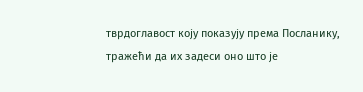тврдоглавост коју показују према Посланику, тражећи да их задеси оно што је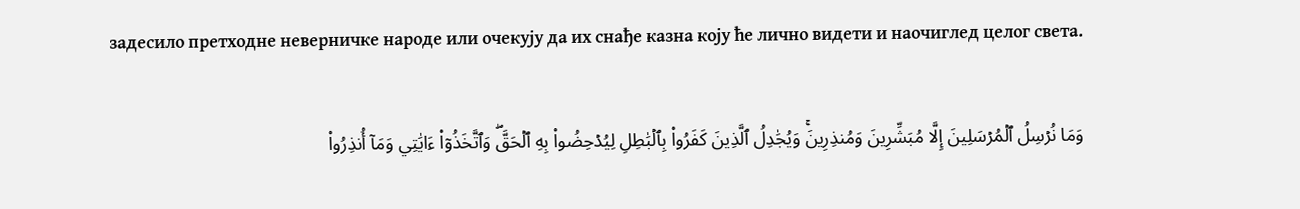задесило претходне неверничке народе или очекују да их снађе казна коју ће лично видети и наочиглед целог света.

وَمَا نُرۡسِلُ ٱلۡمُرۡسَلِينَ إِلَّا مُبَشِّرِينَ وَمُنذِرِينَۚ وَيُجَٰدِلُ ٱلَّذِينَ كَفَرُواْ بِٱلۡبَٰطِلِ لِيُدۡحِضُواْ بِهِ ٱلۡحَقَّۖ وَٱتَّخَذُوٓاْ ءَايَٰتِي وَمَآ أُنذِرُواْ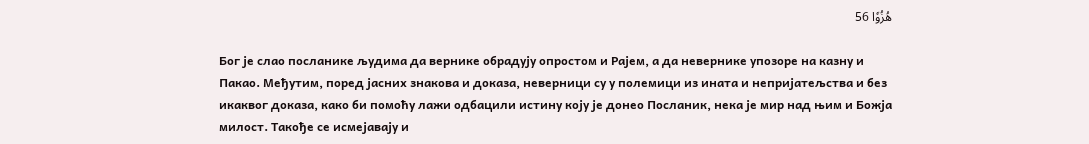هُزُوٗا 56

Бог је слао посланике људима да вернике обрадују опростом и Рајем, а да невернике упозоре на казну и Пакао. Међутим, поред јасних знакова и доказа, неверници су у полемици из ината и непријатељства и без икаквог доказа, како би помоћу лажи одбацили истину коју је донео Посланик, нека је мир над њим и Божја милост. Такође се исмејавају и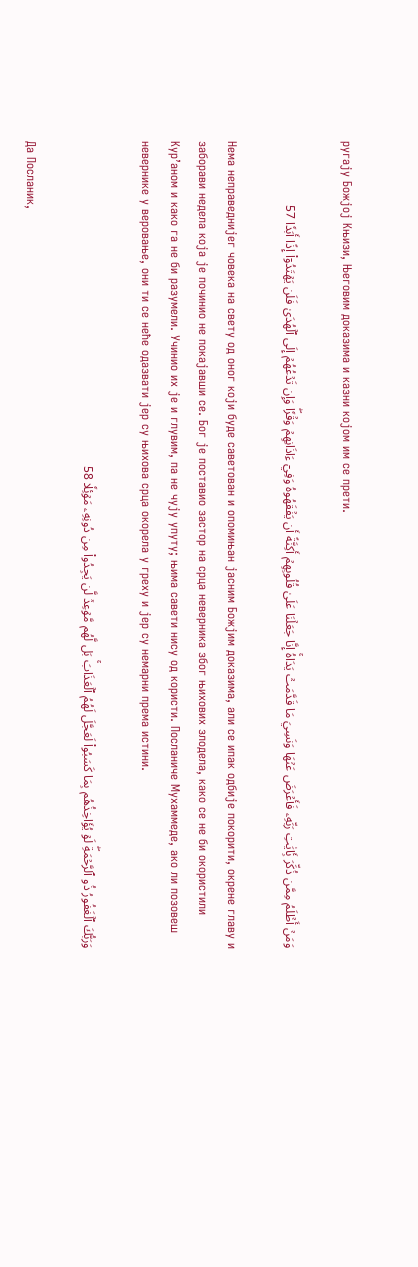ругају Божјој Књизи, Његовим доказима и казни којом им се прети.

وَمَنۡ أَظۡلَمُ مِمَّن ذُكِّرَ بِ‍َٔايَٰتِ رَبِّهِۦ فَأَعۡرَضَ عَنۡهَا وَنَسِيَ مَا قَدَّمَتۡ يَدَاهُۚ إِنَّا جَعَلۡنَا عَلَىٰ قُلُوبِهِمۡ أَكِنَّةً أَن يَفۡقَهُوهُ وَفِيٓ ءَاذَانِهِمۡ وَقۡرٗاۖ وَإِن تَدۡعُهُمۡ إِلَى ٱلۡهُدَىٰ فَلَن يَهۡتَدُوٓاْ إِذًا أَبَدٗا 57

Нема неправеднијег човека на свету од оног који буде саветован и опомињан јасним Божјим доказима, али се ипак одбије покорити, окрене главу и заборави недела која је починио не покајавши се. Бог је поставио застор на срца неверника због њихових злодела, како се не би окористили Кур’аном и како га не би разумели. Учинио их је и глувим, па не чују упуту; њима савети нису од користи. Посланиче Мухаммеде, ако ли позовеш невернике у веровање, они ти се неће одазвати јер су њихова срца окорела у греху и јер су немарни према истини.

وَرَبُّكَ ٱلۡغَفُورُ ذُو ٱلرَّحۡمَةِۖ لَوۡ يُؤَاخِذُهُم بِمَا كَسَبُواْ لَعَجَّلَ لَهُمُ ٱلۡعَذَابَۚ بَل لَّهُم مَّوۡعِدٞ لَّن يَجِدُواْ مِن دُونِهِۦ مَوۡئِلٗا 58

Да Посланик,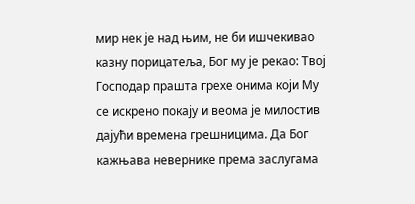мир нек је над њим, не би ишчекивао казну порицатеља, Бог му је рекао: Твој Господар прашта грехе онима који Му се искрено покају и веома је милостив дајући времена грешницима. Да Бог кажњава невернике према заслугама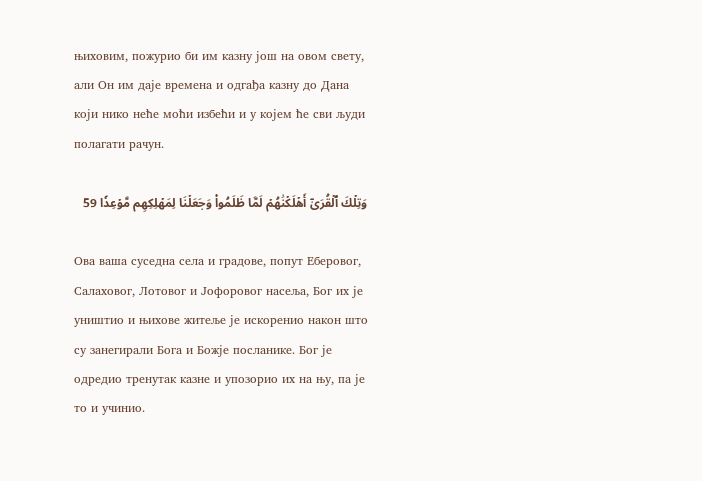њиховим, пожурио би им казну још на овом свету, али Он им даје времена и одгађа казну до Дана који нико неће моћи избећи и у којем ће сви људи полагати рачун.

وَتِلۡكَ ٱلۡقُرَىٰٓ أَهۡلَكۡنَٰهُمۡ لَمَّا ظَلَمُواْ وَجَعَلۡنَا لِمَهۡلِكِهِم مَّوۡعِدٗا 59

Ова ваша суседна села и градове, попут Еберовог, Салаховог, Лотовог и Јофоровог насеља, Бог их је уништио и њихове житеље је искоренио након што су занегирали Бога и Божје посланике. Бог је одредио тренутак казне и упозорио их на њу, па је то и учинио.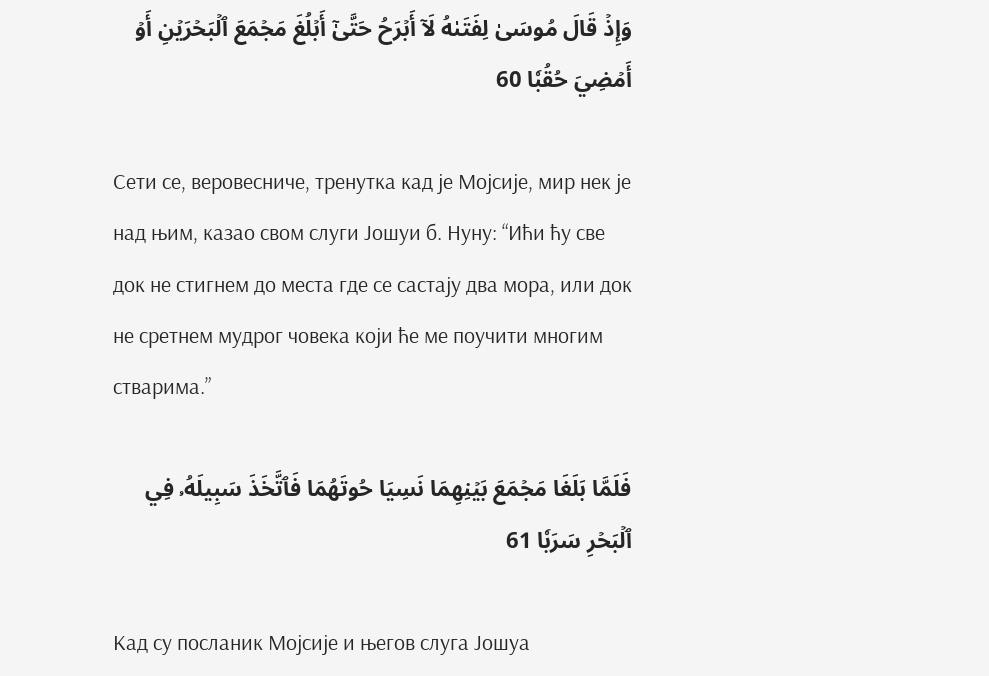وَإِذۡ قَالَ مُوسَىٰ لِفَتَىٰهُ لَآ أَبۡرَحُ حَتَّىٰٓ أَبۡلُغَ مَجۡمَعَ ٱلۡبَحۡرَيۡنِ أَوۡ أَمۡضِيَ حُقُبٗا 60

Сети се, веровесниче, тренутка кад је Мојсије, мир нек је над њим, казао свом слуги Јошуи б. Нуну: “Ићи ћу све док не стигнем до места где се састају два мора, или док не сретнем мудрог човека који ће ме поучити многим стварима.”

فَلَمَّا بَلَغَا مَجۡمَعَ بَيۡنِهِمَا نَسِيَا حُوتَهُمَا فَٱتَّخَذَ سَبِيلَهُۥ فِي ٱلۡبَحۡرِ سَرَبٗا 61

Кад су посланик Мојсије и његов слуга Јошуа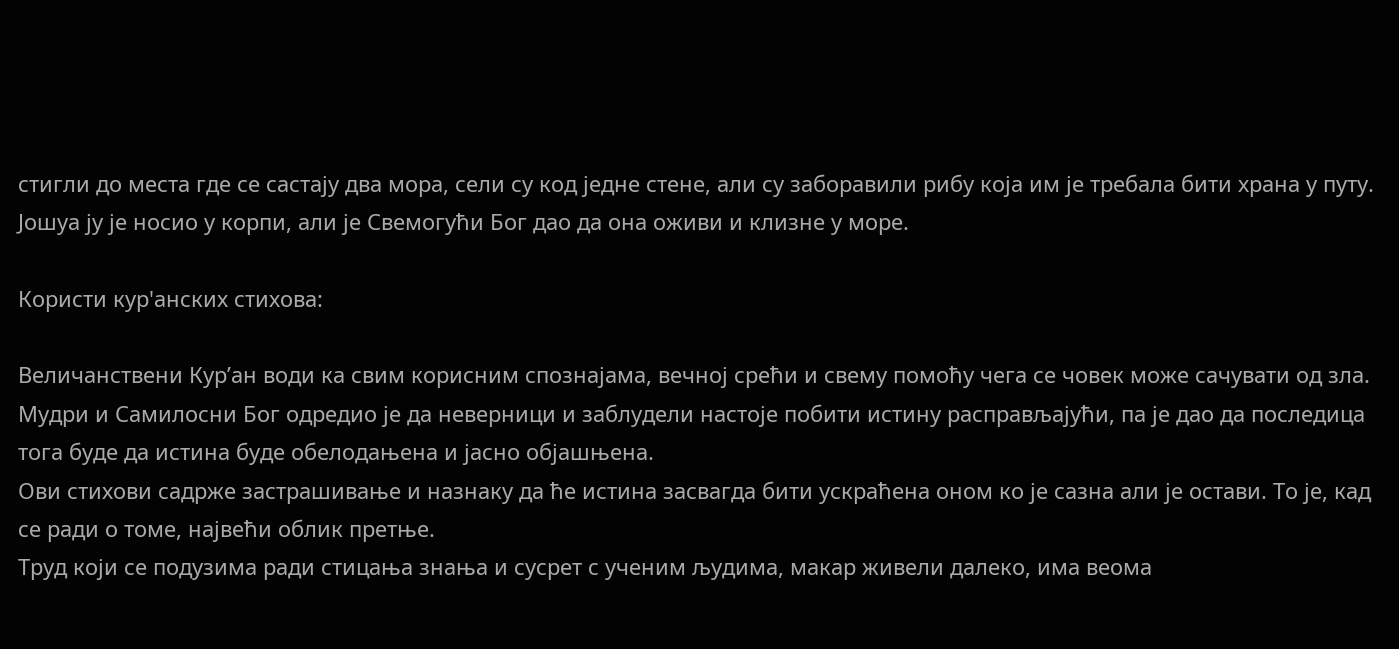стигли до места где се састају два мора, сели су код једне стене, али су заборавили рибу која им је требала бити храна у путу. Јошуа ју је носио у корпи, али је Свемогући Бог дао да она оживи и клизне у море.

Користи кур'анских стихова:

Величанствени Кур’ан води ка свим корисним спознајама, вечној срећи и свему помоћу чега се човек може сачувати од зла.
Мудри и Самилосни Бог одредио је да неверници и заблудели настоје побити истину расправљајући, па је дао да последица тога буде да истина буде обелодањена и јасно објашњена.
Ови стихови садрже застрашивање и назнаку да ће истина засвагда бити ускраћена оном ко је сазна али је остави. То је, кад се ради о томе, највећи облик претње.
Труд који се подузима ради стицања знања и сусрет с ученим људима, макар живели далеко, има веома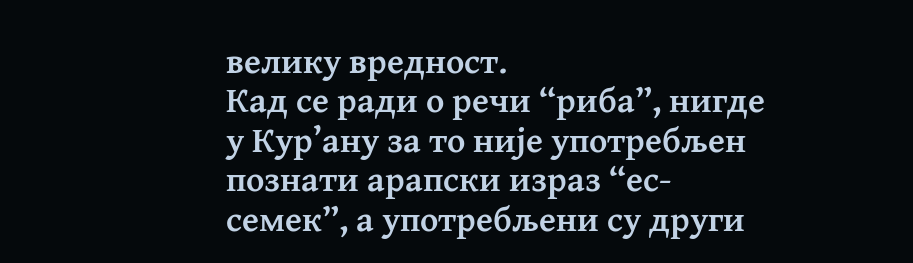велику вредност.
Кад се ради о речи “риба”, нигде у Кур’ану за то није употребљен познати арапски израз “ес-семек”, а употребљени су други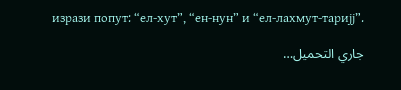изрази попут: “ел-хут”, “ен-нун” и “ел-лахмут-таријј”.

جاري التحميل…